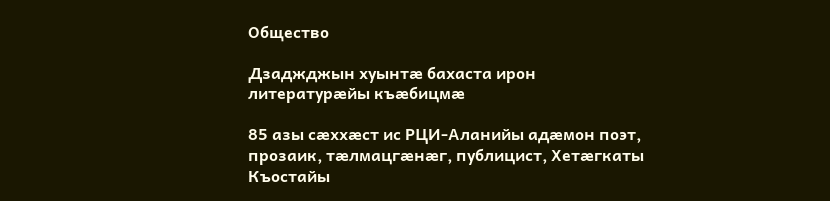Общество

Дзаджджын хуынтæ бахаста ирон литературæйы къæбицмæ

85 азы сæххæст ис РЦИ-Аланийы адæмон поэт, прозаик, тæлмацгæнæг, публицист, Хетæгкаты Къостайы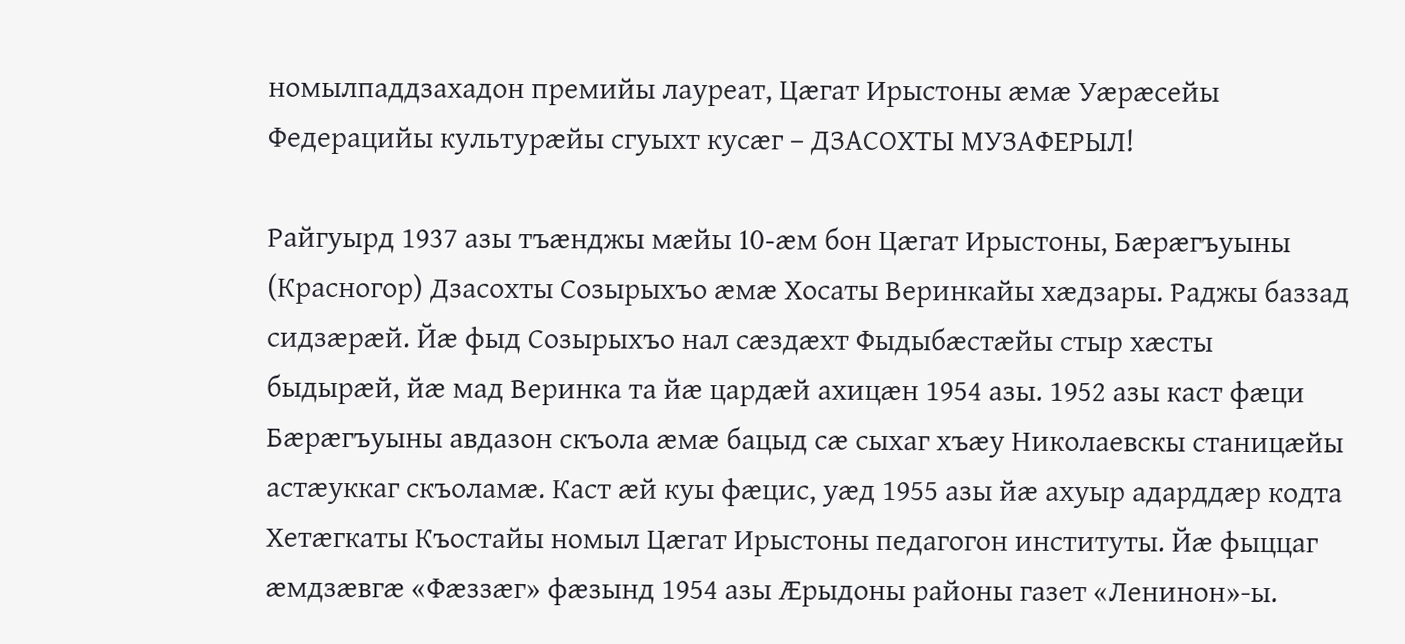номылпаддзахадон премийы лауреат, Цæгат Ирыстоны æмæ Уæрæсейы Федерацийы культурæйы сгуыхт кусæг – ДЗАСОХТЫ МУЗАФЕРЫЛ!

Райгуырд 1937 азы тъæнджы мæйы 10-æм бон Цæгат Ирыстоны, Бæрæгъуыны (Красногор) Дзасохты Созырыхъо æмæ Хосаты Веринкайы хæдзары. Раджы баззад сидзæрæй. Йæ фыд Созырыхъо нал сæздæхт Фыдыбæстæйы стыр хæсты быдырæй, йæ мад Веринка та йæ цардæй ахицæн 1954 азы. 1952 азы каст фæци Бæрæгъуыны авдазон скъола æмæ бацыд сæ сыхаг хъæу Николаевскы станицæйы астæуккаг скъоламæ. Каст æй куы фæцис, уæд 1955 азы йæ ахуыр адарддæр кодта Хетæгкаты Къостайы номыл Цæгат Ирыстоны педагогон институты. Йæ фыццаг æмдзæвгæ «Фæззæг» фæзынд 1954 азы Æрыдоны районы газет «Ленинон»-ы.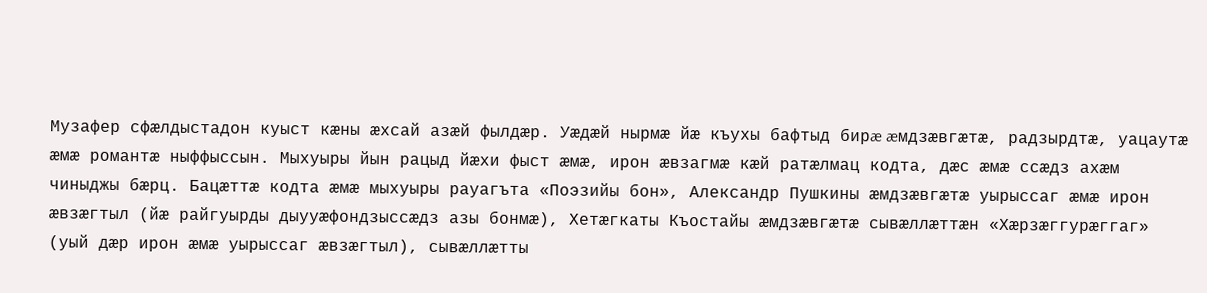Музафер сфæлдыстадон куыст кæны æхсай азæй фылдæр. Уæдæй нырмæ йæ къухы бафтыд бирæ æмдзæвгæтæ, радзырдтæ, уацаутæ æмæ романтæ ныффыссын. Мыхуыры йын рацыд йæхи фыст æмæ, ирон æвзагмæ кæй ратæлмац кодта, дæс æмæ ссæдз ахæм чиныджы бæрц. Бацæттæ кодта æмæ мыхуыры рауагъта «Поэзийы бон», Александр Пушкины æмдзæвгæтæ уырыссаг æмæ ирон æвзæгтыл (йæ райгуырды дыууæфондзыссæдз азы бонмæ), Хетæгкаты Къостайы æмдзæвгæтæ сывæллæттæн «Хæрзæггурæггаг» (уый дæр ирон æмæ уырыссаг æвзæгтыл), сывæллæтты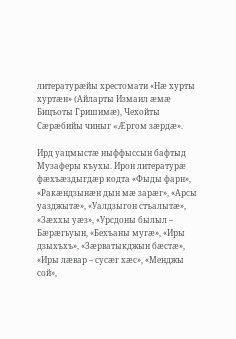литературæйы хрестомати «Нæ хурты хуртæн» (Айларты Измаил æмæ Бицъоты Гришимæ), Чехойты Сæрæбийы чиныг «Æргом зæрдæ».

Ирд уацмыстæ ныффыссын бафтыд Музаферы къухы. Ирон литературæ фæхъæздыгдæр кодта «Фыды фарн», «Ракæндзынæн дын мæ зарæг», «Арсы уазджытæ», «Уалдзыгон стъалытæ», «Зæххы уæз», «Урсдоны былыл – Бæрæгьуын, «Бехъаны мугæ», «Иры дзыхъхъ», «Зæрватыкджын бæстæ», «Иры лæвар – сусæг хæс», «Менджы сой»,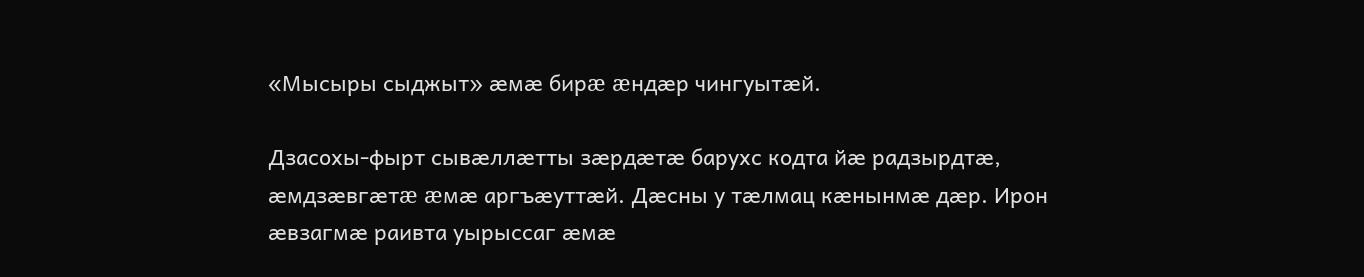«Мысыры сыджыт» æмæ бирæ æндæр чингуытæй.

Дзасохы-фырт сывæллæтты зæрдæтæ барухс кодта йæ радзырдтæ, æмдзæвгæтæ æмæ аргъæуттæй. Дæсны у тæлмац кæнынмæ дæр. Ирон æвзагмæ раивта уырыссаг æмæ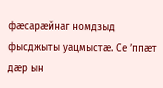фæсарæйнаг номдзыд фысджыты уацмыстæ. Се ’ппæт дæр ын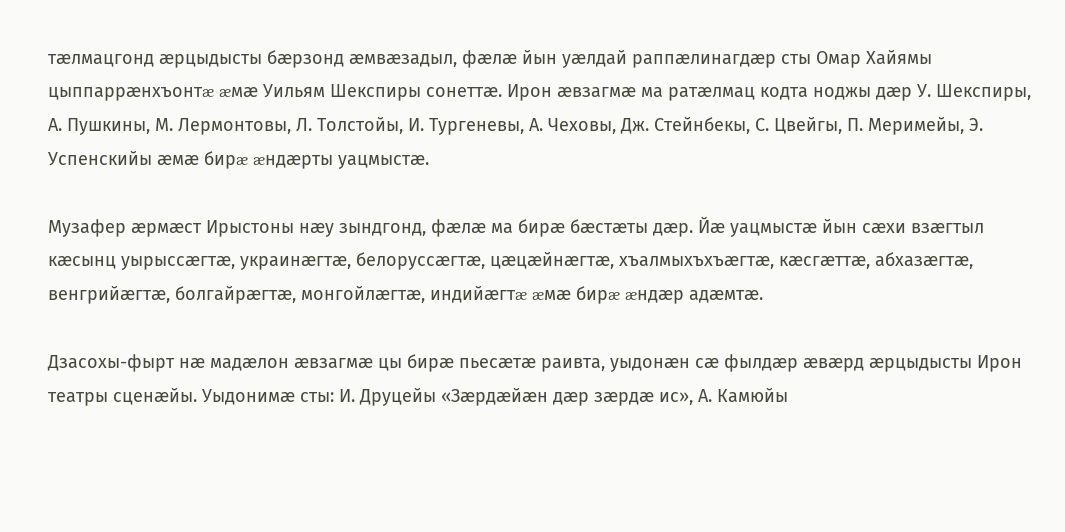тæлмацгонд æрцыдысты бæрзонд æмвæзадыл, фæлæ йын уæлдай раппæлинагдæр сты Омар Хайямы цыппаррæнхъонтæ æмæ Уильям Шекспиры сонеттæ. Ирон æвзагмæ ма ратæлмац кодта ноджы дæр У. Шекспиры, А. Пушкины, М. Лермонтовы, Л. Толстойы, И. Тургеневы, А. Чеховы, Дж. Стейнбекы, С. Цвейгы, П. Меримейы, Э. Успенскийы æмæ бирæ æндæрты уацмыстæ.

Музафер æрмæст Ирыстоны нæу зындгонд, фæлæ ма бирæ бæстæты дæр. Йæ уацмыстæ йын сæхи взæгтыл кæсынц уырыссæгтæ, украинæгтæ, белоруссæгтæ, цæцæйнæгтæ, хъалмыхъхъæгтæ, кæсгæттæ, абхазæгтæ, венгрийæгтæ, болгайрæгтæ, монгойлæгтæ, индийæгтæ æмæ бирæ æндæр адæмтæ.

Дзасохы-фырт нæ мадæлон æвзагмæ цы бирæ пьесæтæ раивта, уыдонæн сæ фылдæр æвæрд æрцыдысты Ирон театры сценæйы. Уыдонимæ сты: И. Друцейы «Зæрдæйæн дæр зæрдæ ис», А. Камюйы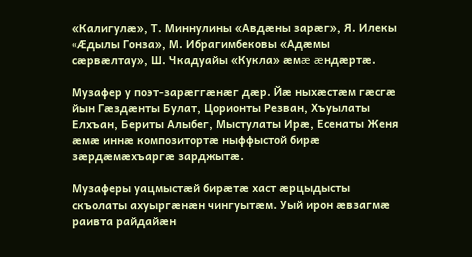«Калигулæ», Т. Миннулины «Авдæны зарæг», Я. Илекы «Æдылы Гонза», М. Ибрагимбековы «Адæмы сæрвæлтау», Ш. Чкадуайы «Кукла» æмæ æндæртæ.

Музафер у поэт-зарæггæнæг дæр. Йæ ныхæстæм гæсгæ йын Гæздæнты Булат, Цорионты Резван, Хъуылаты Елхъан, Бериты Алыбег, Мыстулаты Ирæ, Есенаты Женя æмæ иннæ композитортæ ныффыстой бирæ зæрдæмæхъаргæ зарджытæ.

Музаферы уацмыстæй бирæтæ хаст æрцыдысты скъолаты ахуыргæнæн чингуытæм. Уый ирон æвзагмæ раивта райдайæн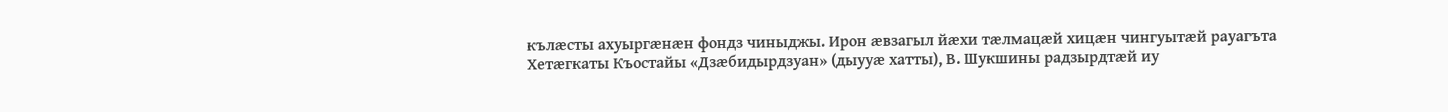кълæсты ахуыргæнæн фондз чиныджы. Ирон æвзагыл йæхи тæлмацæй хицæн чингуытæй рауагъта Хетæгкаты Къостайы «Дзæбидырдзуан» (дыууæ хатты), В. Шукшины радзырдтæй иу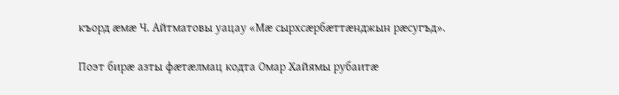къорд æмæ Ч. Айтматовы уацау «Мæ сырхсæрбæттæнджын рæсугъд».

Поэт бирæ азты фæтæлмац кодта Омар Хайямы рубаитæ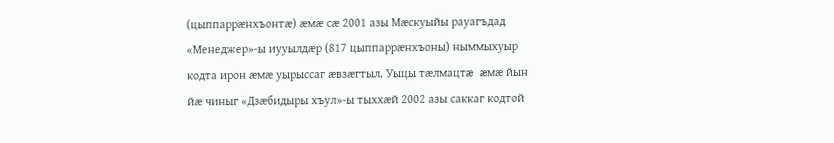(цыппаррæнхъонтæ) æмæ сæ 2001 азы Мæскуыйы рауагъдад «Менеджер»-ы иууылдæр (817 цыппаррæнхъоны) ныммыхуыр кодта ирон æмæ уырыссаг æвзæгтыл. Уыцы тæлмацтæ æмæ йын йæ чиныг «Дзæбидыры хъул»-ы тыххæй 2002 азы саккаг кодтой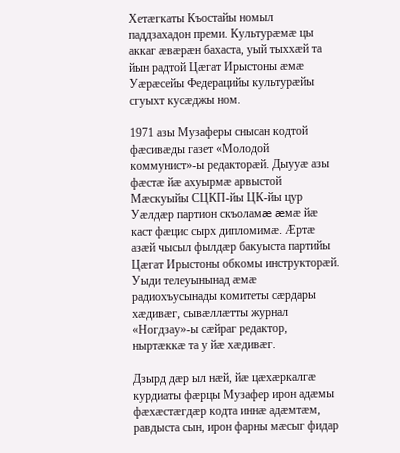Хетæгкаты Къостайы номыл паддзахадон преми. Культурæмæ цы аккаг æвæрæн бахаста, уый тыххæй та йын радтой Цæгат Ирыстоны æмæ Уæрæсейы Федерацийы культурæйы сгуыхт кусæджы ном.

1971 азы Музаферы снысан кодтой фæсивæды газет «Молодой коммунист»-ы редакторæй. Дыууæ азы фæстæ йæ ахуырмæ арвыстой Мæскуыйы СЦКП-йы ЦК-йы цур Уæлдæр партион скъоламæ æмæ йæ каст фæцис сырх дипломимæ. Æртæ азæй чысыл фылдæр бакуыста партийы Цæгат Ирыстоны обкомы инструкторæй. Уыди телеуынынад æмæ радиохъусынады комитеты сæрдары хæдивæг, сывæллæтты журнал «Ногдзау»-ы сæйраг редактор, ныртæккæ та у йæ хæдивæг.

Дзырд дæр ыл нæй, йæ цæхæркалгæ курдиаты фæрцы Музафер ирон адæмы фæхæстæгдæр кодта иннæ адæмтæм, равдыста сын, ирон фарны мæсыг фидар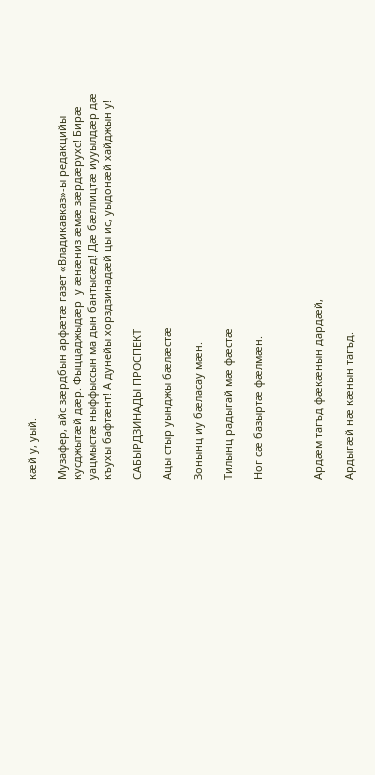кæй у, уый.

Музафер, айс зæрдбын арфæтæ газет «Владикавказ»-ы редакцийы кусджытæй дæр. Фыццаджыдæр  у æнæниз æмæ зæрдæрухс! Бирæ уацмыстæ ныффыссын ма дын бантысæд! Дæ бæллицтæ иууылдæр дæ къухы бафтæнт! А дунейы хорздзинадæй цы ис, уыдонæй хайджын у!

САБЫРДЗИНАДЫ ПРОСПЕКТ

Ацы стыр уынджы бæлæстæ

Зонынц иу бæласау мæн.

Тилынц радыгай мæ фæстæ

Ног сæ базыртæ фæлмæн.



Ардæм тагъд фæкæнын дардæй,

Ардыгæй нæ кæнын тагъд.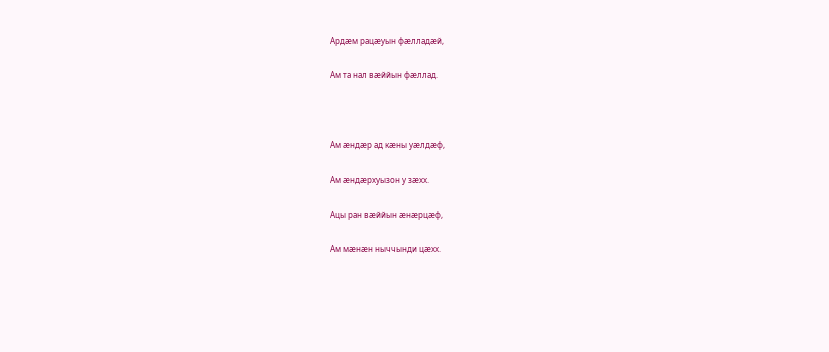Ардæм рацæуын фæлладæй,

Ам та нал вæййын фæллад.



Ам æндæр ад кæны уæлдæф,

Ам æндæрхуызон у зæхх.

Ацы ран вæййын æнæрцæф,

Ам мæнæн ныччынди цæхх.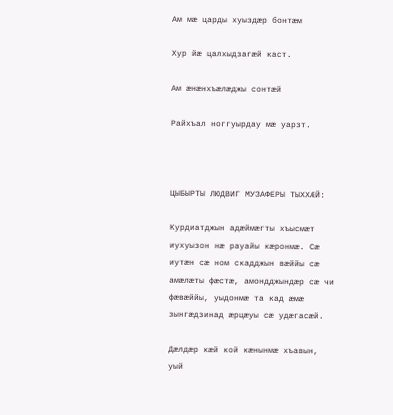Ам мæ царды хуыздæр бонтæм

Хур йæ цалхыдзагæй каст.

Ам æнæнхъæлæджы сонтæй

Райхъал ноггуырдау мæ уарзт.



ЦЫБЫРТЫ ЛЮДВИГ МУЗАФЕРЫ ТЫХХÆЙ:

Курдиатджын адæймæгты хъысмæт иухуызон нæ рауайы кæронмæ. Сæ иутæн сæ ном скадджын вæййы сæ амæлæты фæстæ, амондджындæр сæ чи фæвæййы, уыдонмæ та кад æмæ зынгæдзинад æрцæуы сæ удæгасæй.

Дæлдæр кæй кой кæнынмæ хъавын, уый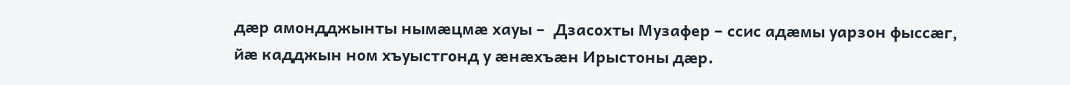дæр амондджынты нымæцмæ хауы –  Дзасохты Музафер – ссис адæмы уарзон фыссæг, йæ кадджын ном хъуыстгонд у æнæхъæн Ирыстоны дæр.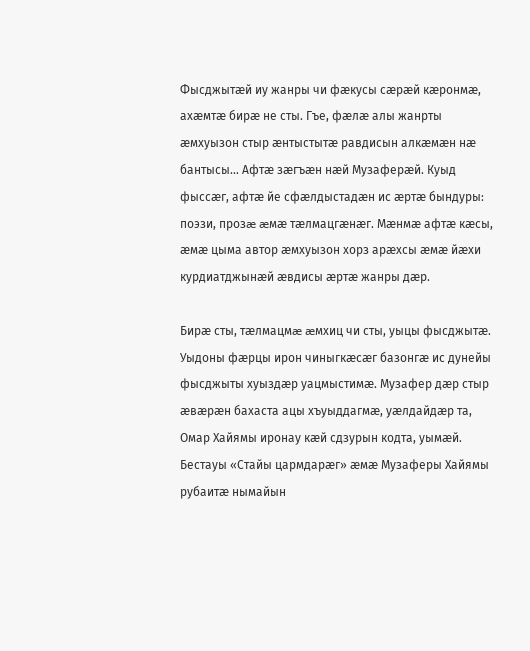Фысджытæй иу жанры чи фæкусы сæрæй кæронмæ, ахæмтæ бирæ не сты. Гъе, фæлæ алы жанрты æмхуызон стыр æнтыстытæ равдисын алкæмæн нæ бантысы… Афтæ зæгъæн нæй Музаферæй. Куыд фыссæг, афтæ йе сфæлдыстадæн ис æртæ бындуры: поэзи, прозæ æмæ тæлмацгæнæг. Мæнмæ афтæ кæсы, æмæ цыма автор æмхуызон хорз арæхсы æмæ йæхи курдиатджынæй æвдисы æртæ жанры дæр.

Бирæ сты, тæлмацмæ æмхиц чи сты, уыцы фысджытæ. Уыдоны фæрцы ирон чиныгкæсæг базонгæ ис дунейы фысджыты хуыздæр уацмыстимæ. Музафер дæр стыр æвæрæн бахаста ацы хъуыддагмæ, уæлдайдæр та, Омар Хайямы иронау кæй сдзурын кодта, уымæй. Бестауы «Стайы цармдарæг» æмæ Музаферы Хайямы рубаитæ нымайын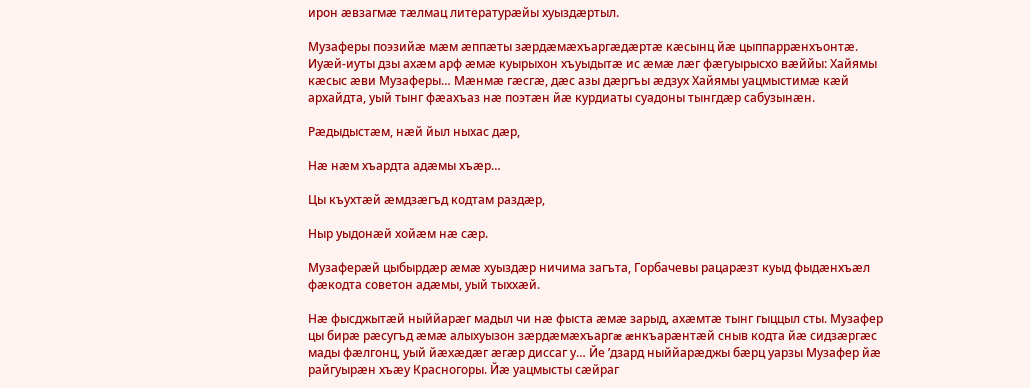ирон æвзагмæ тæлмац литературæйы хуыздæртыл.

Музаферы поэзийæ мæм æппæты зæрдæмæхъаргæдæртæ кæсынц йæ цыппаррæнхъонтæ. Иуæй-иуты дзы ахæм арф æмæ куырыхон хъуыдытæ ис æмæ лæг фæгуырысхо вæййы: Хайямы кæсыс æви Музаферы… Мæнмæ гæсгæ, дæс азы дæргъы æдзух Хайямы уацмыстимæ кæй архайдта, уый тынг фæахъаз нæ поэтæн йæ курдиаты суадоны тынгдæр сабузынæн.

Рæдыдыстæм, нæй йыл ныхас дæр,

Нæ нæм хъардта адæмы хъæр…

Цы къухтæй æмдзæгъд кодтам раздæр,

Ныр уыдонæй хойæм нæ сæр.

Музаферæй цыбырдæр æмæ хуыздæр ничима загъта, Горбачевы рацарæзт куыд фыдæнхъæл фæкодта советон адæмы, уый тыххæй.

Нæ фысджытæй ныййарæг мадыл чи нæ фыста æмæ зарыд, ахæмтæ тынг гыццыл сты. Музафер цы бирæ рæсугъд æмæ алыхуызон зæрдæмæхъаргæ æнкъарæнтæй сныв кодта йæ сидзæргæс мады фæлгонц, уый йæхæдæг æгæр диссаг у… Йе ’дзард ныййарæджы бæрц уарзы Музафер йæ райгуырæн хъæу Красногоры. Йæ уацмысты сæйраг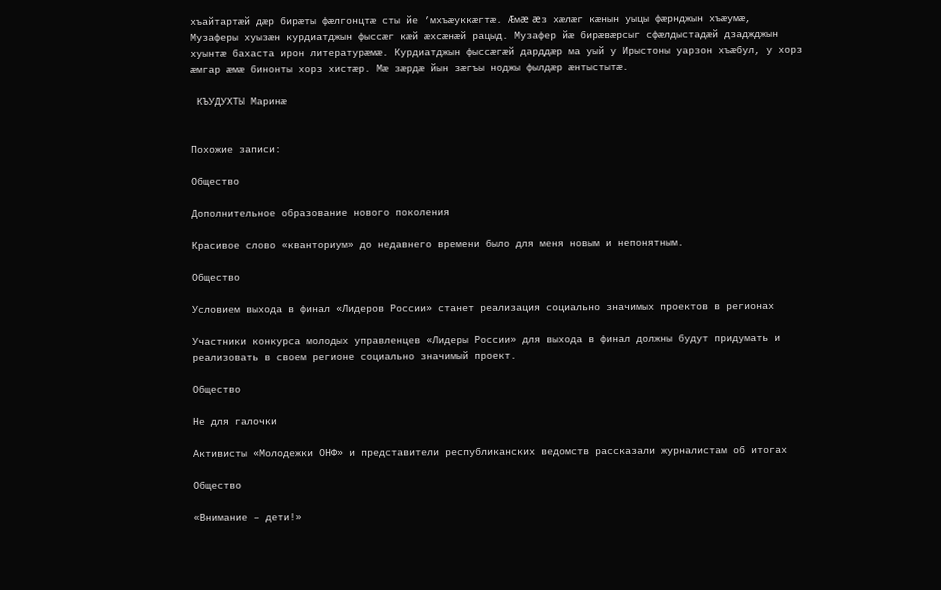хъайтартæй дæр бирæты фæлгонцтæ сты йе ’мхъæуккæгтæ. Æмæ æз хæлæг кæнын уыцы фæрнджын хъæумæ, Музаферы хуызæн курдиатджын фыссæг кæй æхсæнæй рацыд. Музафер йæ бирæвæрсыг сфæлдыстадæй дзаджджын хуынтæ бахаста ирон литературæмæ. Курдиатджын фыссæгæй дарддæр ма уый у Ирыстоны уарзон хъæбул, у хорз æмгар æмæ бинонты хорз хистæр. Мæ зæрдæ йын зæгъы ноджы фылдæр æнтыстытæ.

 КЪУДУХТЫ Маринæ


Похожие записи:

Общество

Дополнительное образование нового поколения

Красивое слово «кванториум» до недавнего времени было для меня новым и непонятным.

Общество

Условием выхода в финал «Лидеров России» станет реализация социально значимых проектов в регионах

Участники конкурса молодых управленцев «Лидеры России» для выхода в финал должны будут придумать и реализовать в своем регионе социально значимый проект.

Общество

Не для галочки

Активисты «Молодежки ОНФ» и представители республиканских ведомств рассказали журналистам об итогах

Общество

«Внимание – дети!»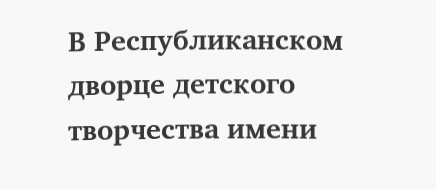В Республиканском дворце детского творчества имени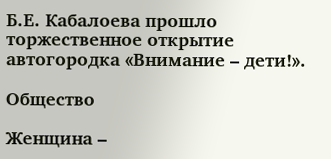Б.Е. Кабалоева прошло торжественное открытие автогородка «Внимание – дети!».

Общество

Женщина –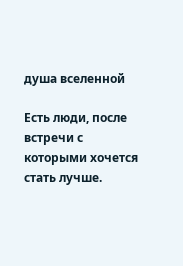душа вселенной

Есть люди, после встречи с которыми хочется стать лучше.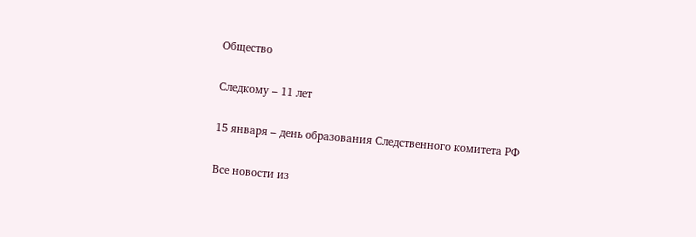Общество

Следкому – 11 лет

15 января – день образования Следственного комитета РФ

Все новости из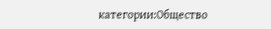категории:Общество